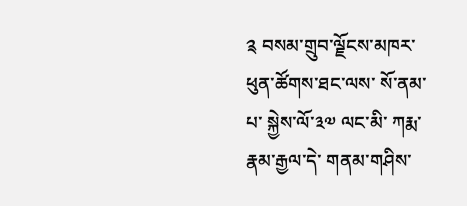༉ བསམ་གྲུབ་ལྗོངས་མཁར་ ཕུན་ཚོགས་ཐང་ལས་ སོ་ནམ་པ་ སྐྱེས་ལོ་༣༧ ལང་མི་ ཀརྨ་རྣམ་རྒྱལ་དེ་ གནམ་གཤིས་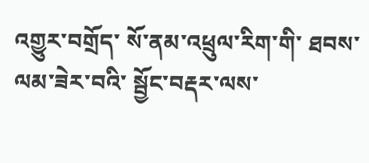འགྱུར་བགྲོད་ སོ་ནམ་འཕྲུལ་རིག་གི་ ཐབས་ལམ་ཟེར་བའི་ སྦྱོང་བརྡར་ལས་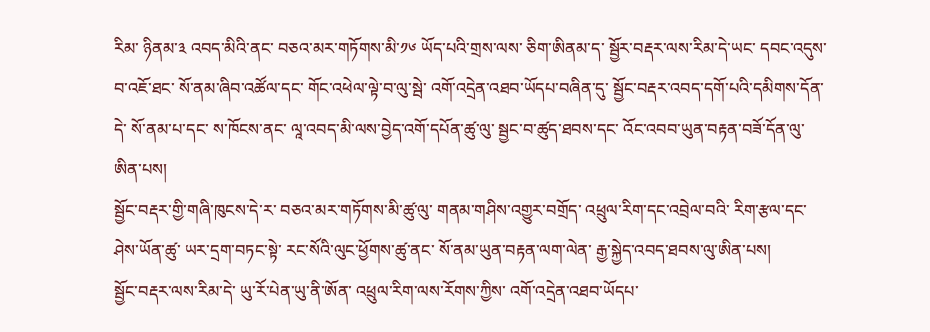རིམ་ ཉིནམ་༣ འབད་མིའི་ནང་ བཅའ་མར་གཏོགས་མི་༡༦ ཡོད་པའི་གྲས་ལས་ ཅིག་ཨིནམ་ད་ སྦྱོར་བརྡར་ལས་རིམ་དེ་ཡང་ དབང་འདུས་བ་འཇོ་ཐང་ སོ་ནམ་ཞིབ་འཚོལ་དང་ གོང་འཕེལ་ལྟེ་བ་ལུ་སྦེ་ འགོ་འདྲེན་འཐབ་ཡོདཔ་བཞིན་དུ་ སྦྱོང་བརྡར་འབད་དགོ་པའི་དམིགས་དོན་དེ་ སོ་ནམ་པ་དང་ ས་ཁོངས་ནང་ ལཱ་འབད་མི་ལས་བྱེད་འགོ་དཔོན་ཚུ་ལུ་ སྦྱང་བ་ཚུད་ཐབས་དང་ འོང་འབབ་ཡུན་བརྟན་བཟོ་དོན་ལུ་ཨིན་པས།
སྦྱོང་བརྡར་གྱི་གཞི་ཁུངས་དེ་ར་ བཅའ་མར་གཏོགས་མི་ཚུ་ལུ་ གནམ་གཤིས་འགྱུར་བགྲོད་ འཕྲུལ་རིག་དང་འབྲེལ་བའི་ རིག་རྩལ་དང་ ཤེས་ཡོན་ཚུ་ ཡར་དྲག་བཏང་སྟེ་ རང་སོའི་ལུང་ཕྱོགས་ཚུ་ནང་ སོ་ནམ་ཡུན་བརྟན་ལག་ལེན་ རྒྱ་སྐྱེད་འབད་ཐབས་ལུ་ཨིན་པས།
སྦྱོང་བརྡར་ལས་རིམ་དེ་ ཡུ་རོ་པེན་ཡུ་ནི་ཨོན་ འཕྲུལ་རིག་ལས་རོགས་ཀྱིས་ འགོ་འདྲེན་འཐབ་ཡོདཔ་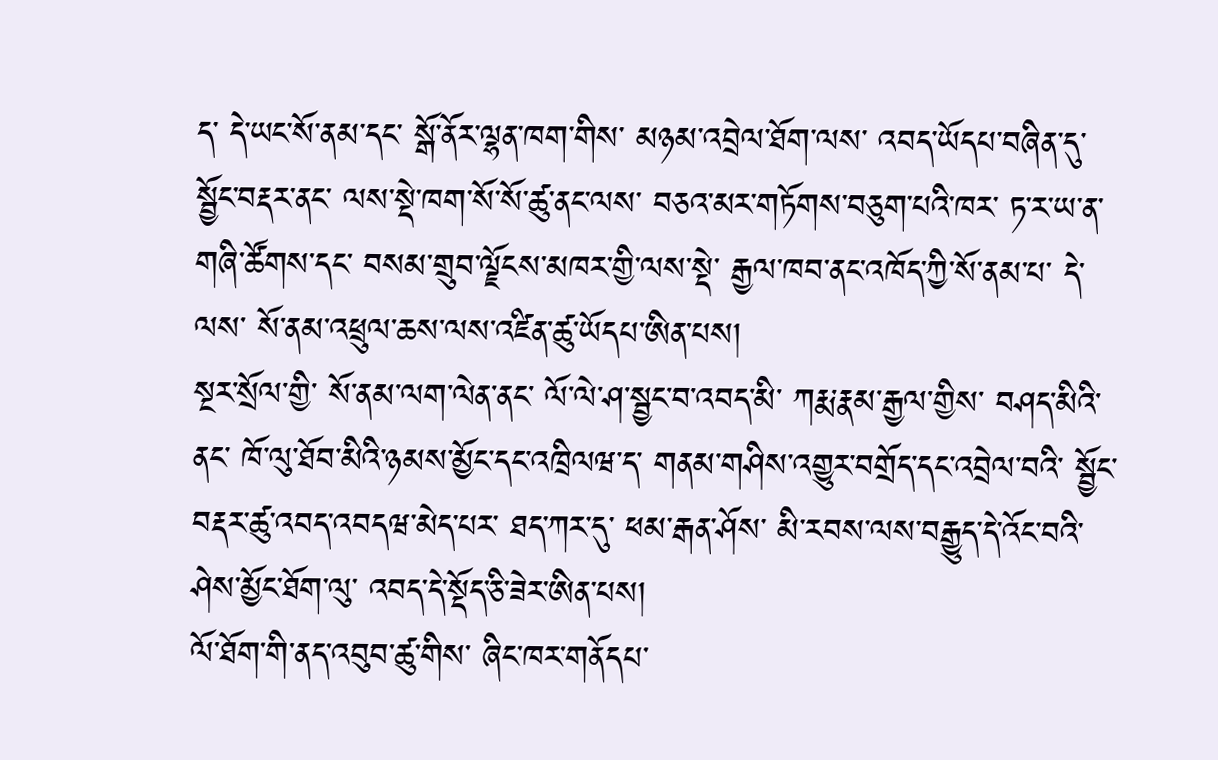ད་ དེ་ཡང་སོ་ནམ་དང་ སྒོ་ནོར་ལྷན་ཁག་གིས་ མཉམ་འབྲེལ་ཐོག་ལས་ འབད་ཡོདཔ་བཞིན་དུ་ སྦྱོང་བརྡར་ནང་ ལས་སྡེ་ཁག་སོ་སོ་ཚུ་ནང་ལས་ བཅའ་མར་གཏོགས་བཅུག་པའི་ཁར་ ཏ་ར་ཡ་ན་གཞི་ཚོགས་དང་ བསམ་གྲུབ་ལྗོངས་མཁར་གྱི་ལས་སྡེ་ རྒྱལ་ཁབ་ནང་འཁོད་ཀྱི་སོ་ནམ་པ་ དེ་ལས་ སོ་ནམ་འཕྲུལ་ཆས་ལས་འཛིན་ཚུ་ཡོདཔ་ཨིན་པས།
སྔར་སྲོལ་གྱི་ སོ་ནམ་ལག་ལེན་ནང་ ལོ་ལེ་ཤ་སྦྱང་བ་འབད་མི་ ཀརྨ་རྣམ་རྒྱལ་གྱིས་ བཤད་མིའི་ནང་ ཁོ་ལུ་ཐོབ་མིའི་ཉམས་མྱོང་དང་འཁྲིལཝ་ད་ གནམ་གཤིས་འགྱུར་བགྲོད་དང་འབྲེལ་བའི་ སྦྱོང་བརྡར་ཚུ་འབད་འབདཝ་མེད་པར་ ཐད་ཀར་དུ་ ཕམ་རྒན་ཤོས་ མི་རབས་ལས་བརྒྱུད་དེ་འོང་བའི་ ཤེས་མྱོང་ཐོག་ལུ་ འབད་དེ་སྡོད་ཅི་ཟེར་ཨིན་པས།
ལོ་ཐོག་གི་ནད་འབུབ་ཚུ་གིས་ ཞིང་ཁར་གནོདཔ་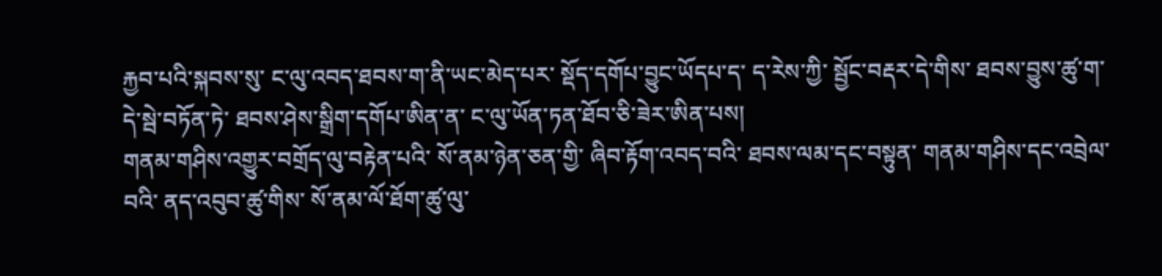རྐྱབ་པའི་སྐབས་སུ་ ང་ལུ་འབད་ཐབས་ག་ནི་ཡང་མེད་པར་ སྡོད་དགོཔ་བྱུང་ཡོདཔ་ད་ ད་རེས་ཀྱི་ སྦྱོང་བརྡར་དེ་གིས་ ཐབས་བྱུས་ཚུ་ག་དེ་སྦེ་བཏོན་ཏེ་ ཐབས་ཤེས་སྒྲིག་དགོཔ་ཨིན་ན་ ང་ལུ་ཡོན་ཏན་ཐོབ་ཅི་ཟེར་ཨིན་པས།
གནམ་གཤིས་འགྱུར་བགྲོད་ལུ་བརྟེན་པའི་ སོ་ནམ་ཉེན་ཅན་གྱི་ ཞིབ་རྟོག་འབད་བའི་ ཐབས་ལམ་དང་བསྟུན་ གནམ་གཤིས་དང་འབྲེལ་བའི་ ནད་འབུབ་ཚུ་གིས་ སོ་ནམ་ལོ་ཐོག་ཚུ་ལུ་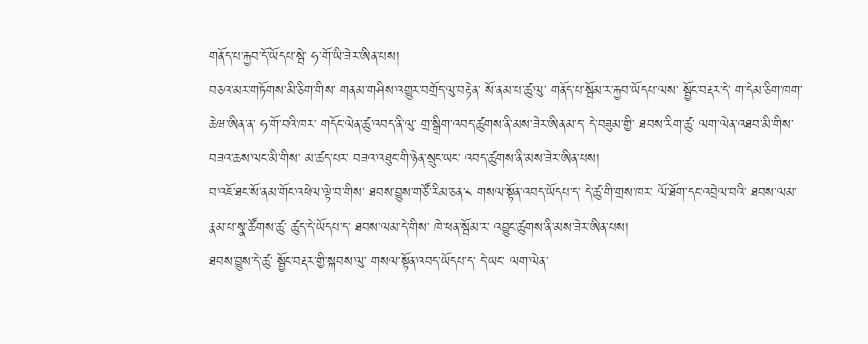གནོད་པ་རྐྱབ་དོ་ཡོདཔ་སྦེ་ ཧ་གོ་ཡི་ཟེར་ཨིན་པས།
བཅའ་མར་གཏོགས་མི་ཅིག་གིས་ གནམ་གཤིས་འགྱུར་བགྲོད་ལུ་བརྟེན་ སོ་ནམ་པ་ཚུ་ལུ་ གནོད་པ་སྦོམ་ར་རྐྱབ་ཡོདཔ་ལས་ སྦྱོང་བརྡར་དེ་ ག་དེམ་ཅིག་ཁག་ཆེཝ་ཨིན་ན་ ཧ་གོ་བའི་ཁར་ གདོང་ལེན་ཚུ་འབད་ནི་ལུ་ གྲ་སྒྲིག་འབད་ཚུགས་ནི་མས་ཟེར་ཨིནམ་ད་ དེ་བཟུམ་གྱི་ ཐབས་རིག་ཚུ་ ལག་ལེན་འཐབ་མི་གིས་ བཟའ་ཆས་ལང་མི་གིས་ མ་ཚད་པར་ བཟའ་འཐུང་གི་ཉེན་སྲུང་ཡང་ འབད་ཚུགས་ནི་མས་ཟེར་ཨིན་པས།
བ་འཇོ་ཐང་སོ་ནམ་གོང་འཕེལ་ལྟེ་བ་གིས་ ཐབས་བྱུས་གཙོ་རིམ་ཅན་༨ གསལ་སྟོན་འབད་ཡོདཔ་ད་ དེ་ཚུ་གི་གྲས་ཁར་ ལོ་ཐོག་དང་འབྲེལ་བའི་ ཐབས་ལམ་རྣམ་པ་སྣ་ཚོགས་ཚུ་ ཚུད་དེ་ཡོདཔ་ད་ ཐབས་ལམ་དེ་གིས་ ཁེ་ཕན་སྦོམ་ར་ འབྱུང་ཚུགས་ནི་མས་ཟེར་ཨིན་པས།
ཐབས་བྱུས་དེ་ཚུ་ སྦྱོང་བརྡར་གྱི་སྐབས་ལུ་ གསལ་སྟོན་འབད་ཡོདཔ་ད་ དེ་ཡང་ ལག་ལེན་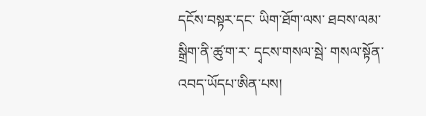དངོས་བསྟར་དང་ ཡིག་ཐོག་ལས་ ཐབས་ལམ་སྒྲིག་ནི་ཚུ་ག་ར་ དྭངས་གསལ་སྦེ་ གསལ་སྟོན་འབད་ཡོདཔ་ཨིན་པས།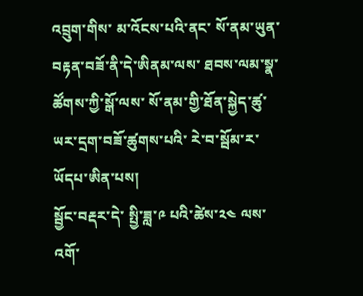འབྲུག་གིས་ མ་འོངས་པའི་ནང་ སོ་ནམ་ཡུན་བརྟན་བཟོ་ནི་དེ་ཨིནམ་ལས་ ཐབས་ལམ་སྣ་ཚོགས་ཀྱི་སྒོ་ལས་ སོ་ནམ་གྱི་ཐོན་སྐྱེད་ཚུ་ ཡར་དྲག་བཟོ་ཚུགས་པའི་ རེ་བ་སྦོམ་ར་ཡོདཔ་ཨིན་པས།
སྦྱོང་བརྡར་དེ་ སྤྱི་ཟླ་༩ པའི་ཚེས་༢༤ ལས་འགོ་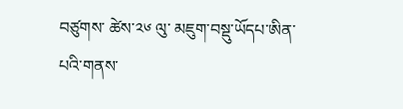བཙུགས་ ཚེས་༢༦ ལུ་ མཇུག་བསྡུ་ཡོདཔ་ཨིན་པའི་གནས་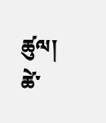ཚུལ།
ཚེ་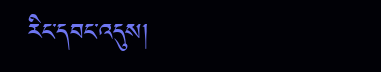རིང་དབང་འདུས།